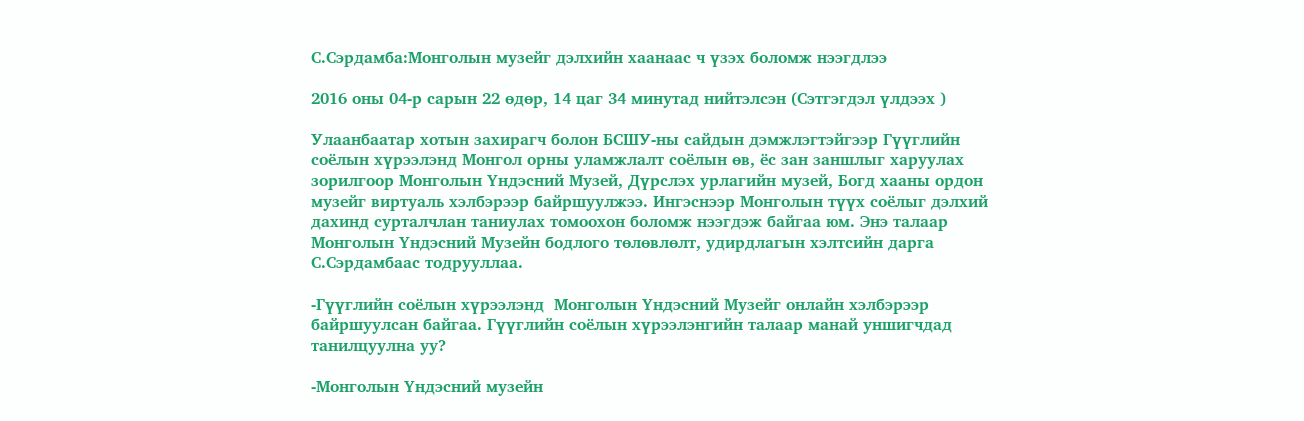С.Сэрдамба:Монголын музейг дэлхийн хаанаас ч үзэх боломж нээгдлээ

2016 оны 04-р сарын 22 өдөр, 14 цаг 34 минутад нийтэлсэн (Сэтгэгдэл үлдээх )

Улаанбаатар хотын захирагч болон БСШУ-ны сайдын дэмжлэгтэйгээр Гүүглийн соёлын хүрээлэнд Монгол орны уламжлалт соёлын өв, ёс зан заншлыг харуулах зорилгоор Монголын Үндэсний Музей, Дүрслэх урлагийн музей, Богд хааны ордон музейг виртуаль хэлбэрээр байршуулжээ. Ингэснээр Монголын түүх соёлыг дэлхий дахинд сурталчлан таниулах томоохон боломж нээгдэж байгаа юм. Энэ талаар  Монголын Үндэсний Музейн бодлого төлөвлөлт, удирдлагын хэлтсийн дарга С.Сэрдамбаас тодрууллаа.

-Гүүглийн соёлын хүрээлэнд  Монголын Үндэсний Музейг онлайн хэлбэрээр байршуулсан байгаа. Гүүглийн соёлын хүрээлэнгийн талаар манай уншигчдад танилцуулна уу?

-Монголын Үндэсний музейн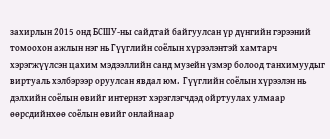захирлын 2015 онд БСШУ-ны сайдтай байгуулсан үр дүнгийн гэрээний томоохон ажлын нэг нь Гүүглийн соёлын хүрээлэнтэй хамтарч хэрэгжүүлсэн цахим мэдээллийн санд музейн үзмэр болоод танхимуудыг виртуаль хэлбэрээр оруулсан явдал юм.  Гүүглийн соёлын хүрээлэн нь  дэлхийн соёлын өвийг интернэт хэрэглэгчдэд ойртуулах улмаар өөрсдийнхөө соёлын өвийг онлайнаар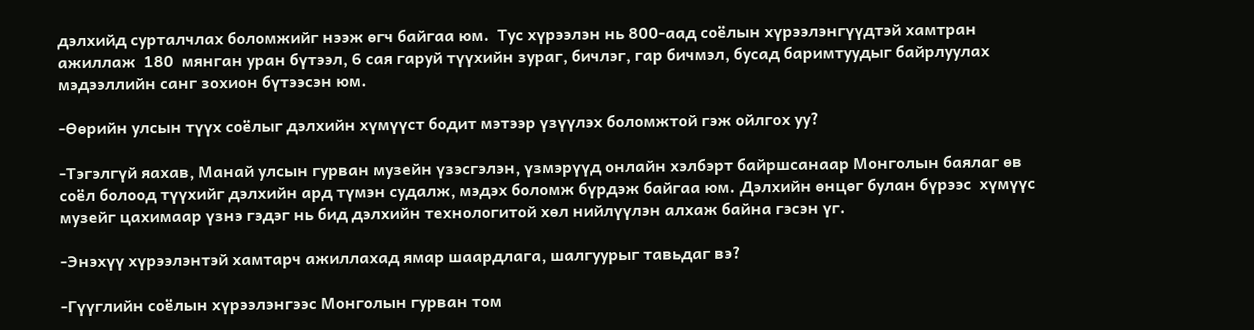дэлхийд сурталчлах боломжийг нээж өгч байгаа юм.  Тус хүрээлэн нь 800-аад соёлын хүрээлэнгүүдтэй хамтран ажиллаж  180  мянган уран бүтээл, 6 сая гаруй түүхийн зураг, бичлэг, гар бичмэл, бусад баримтуудыг байрлуулах мэдээллийн санг зохион бүтээсэн юм.

-Өөрийн улсын түүх соёлыг дэлхийн хүмүүст бодит мэтээр үзүүлэх боломжтой гэж ойлгох уу?

-Тэгэлгүй яахав, Манай улсын гурван музейн үзэсгэлэн, үзмэрүүд онлайн хэлбэрт байршсанаар Монголын баялаг өв соёл болоод түүхийг дэлхийн ард түмэн судалж, мэдэх боломж бүрдэж байгаа юм. Дэлхийн өнцөг булан бүрээс  хүмүүс музейг цахимаар үзнэ гэдэг нь бид дэлхийн технологитой хөл нийлүүлэн алхаж байна гэсэн үг.

-Энэхүү хүрээлэнтэй хамтарч ажиллахад ямар шаардлага, шалгуурыг тавьдаг вэ?

-Гүүглийн соёлын хүрээлэнгээс Монголын гурван том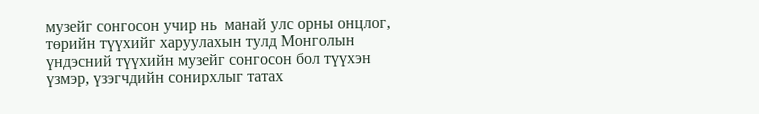музейг сонгосон учир нь  манай улс орны онцлог, төрийн түүхийг харуулахын тулд Монголын үндэсний түүхийн музейг сонгосон бол түүхэн үзмэр, үзэгчдийн сонирхлыг татах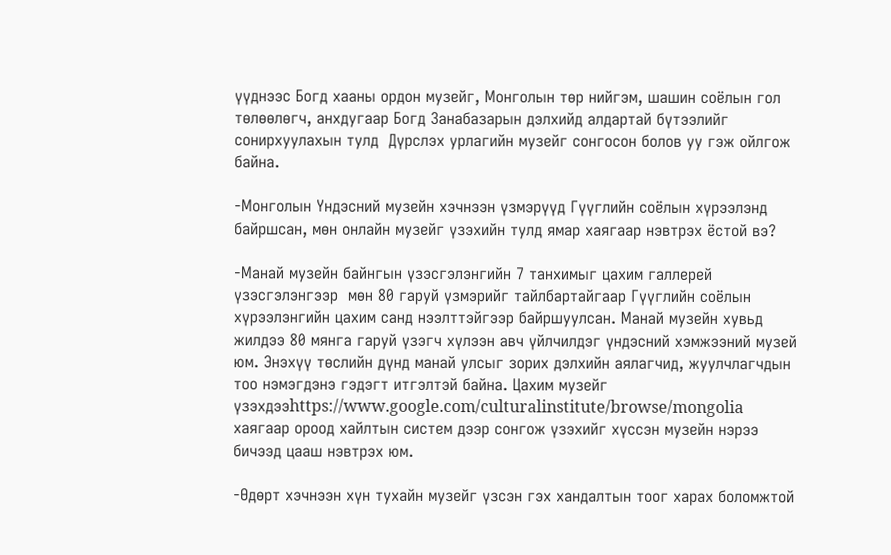үүднээс Богд хааны ордон музейг, Монголын төр нийгэм, шашин соёлын гол төлөөлөгч, анхдугаар Богд Занабазарын дэлхийд алдартай бүтээлийг сонирхуулахын тулд  Дүрслэх урлагийн музейг сонгосон болов уу гэж ойлгож байна.

-Монголын Үндэсний музейн хэчнээн үзмэрүүд Гүүглийн соёлын хүрээлэнд байршсан, мөн онлайн музейг үзэхийн тулд ямар хаягаар нэвтрэх ёстой вэ?

-Манай музейн байнгын үзэсгэлэнгийн 7 танхимыг цахим галлерей үзэсгэлэнгээр  мөн 80 гаруй үзмэрийг тайлбартайгаар Гүүглийн соёлын хүрээлэнгийн цахим санд нээлттэйгээр байршуулсан. Манай музейн хувьд жилдээ 80 мянга гаруй үзэгч хүлээн авч үйлчилдэг үндэсний хэмжээний музей юм. Энэхүү төслийн дүнд манай улсыг зорих дэлхийн аялагчид, жуулчлагчдын тоо нэмэгдэнэ гэдэгт итгэлтэй байна. Цахим музейг үзэхдээhttps://www.google.com/culturalinstitute/browse/mongolia хаягаар ороод хайлтын систем дээр сонгож үзэхийг хүссэн музейн нэрээ  бичээд цааш нэвтрэх юм.

-Өдөрт хэчнээн хүн тухайн музейг үзсэн гэх хандалтын тоог харах боломжтой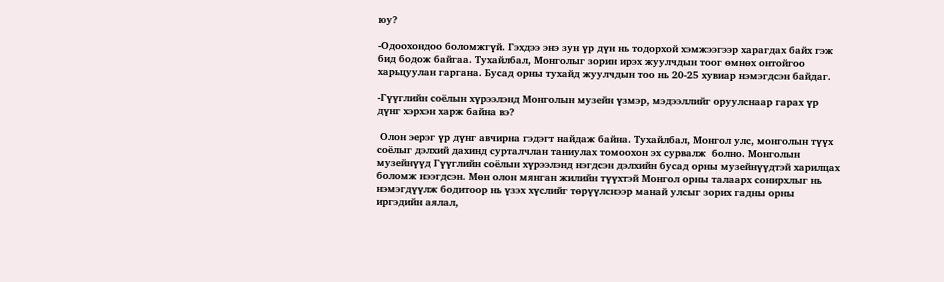юу?

-Одоохондоо боломжгүй. Гэхдээ энэ зун үр дүн нь тодорхой хэмжээгээр харагдах байх гэж бид бодож байгаа. Тухайлбал, Монголыг зорин ирэх жуулчдын тоог өмнөх онтойгоо харьцуулан гаргана. Бусад орны тухайд жуулчдын тоо нь 20-25 хувиар нэмэгдсэн байдаг.

-Гүүглийн соёлын хүрээлэнд Монголын музейн үзмэр, мэдээллийг оруулснаар гарах үр дүнг хэрхэн харж байна вэ?

 Олон эерэг үр дүнг авчирна гэдэгт найдаж байна. Тухайлбал, Монгол улс, монголын түүх соёлыг дэлхий дахинд сурталчлан таниулах томоохон эх сурвалж  болно. Монголын музейнүүд Гүүглийн соёлын хүрээлэнд нэгдсэн дэлхийн бусад орны музейнүүдтэй харилцах  боломж нээгдсэн. Мөн олон мянган жилийн түүхтэй Монгол орны талаарх сонирхлыг нь нэмэгдүүлж бодитоор нь үзэх хүслийг төрүүлснээр манай улсыг зорих гадны орны иргэдийн аялал,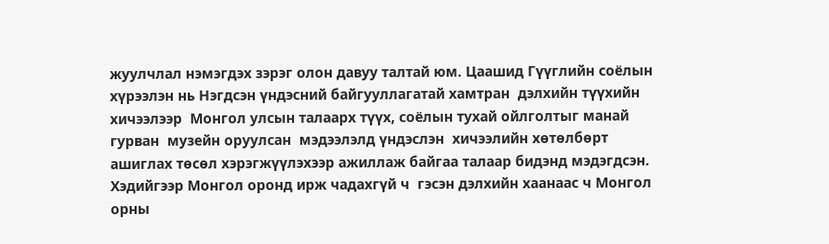жуулчлал нэмэгдэх зэрэг олон давуу талтай юм. Цаашид Гүүглийн соёлын хүрээлэн нь Нэгдсэн үндэсний байгууллагатай хамтран  дэлхийн түүхийн хичээлээр  Монгол улсын талаарх түүх, соёлын тухай ойлголтыг манай гурван  музейн оруулсан  мэдээлэлд үндэслэн  хичээлийн хөтөлбөрт  ашиглах төсөл хэрэгжүүлэхээр ажиллаж байгаа талаар бидэнд мэдэгдсэн. Хэдийгээр Монгол оронд ирж чадахгүй ч  гэсэн дэлхийн хаанаас ч Монгол орны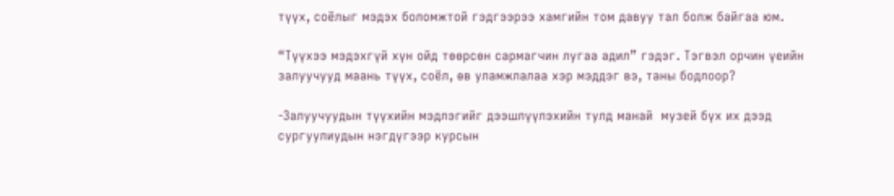түүх, соёлыг мэдэх боломжтой гэдгээрээ хамгийн том давуу тал болж байгаа юм.

“Түүхээ мэдэхгүй хүн ойд төөрсөн сармагчин лугаа адил” гэдэг. Тэгвэл орчин үеийн залуучууд маань түүх, соёл, өв уламжлалаа хэр мэддэг вэ, таны бодлоор?

-Залуучуудын түүхийн мэдлэгийг дээшлүүлэхийн тулд манай  музей бүх их дээд сургуулиудын нэгдүгээр курсын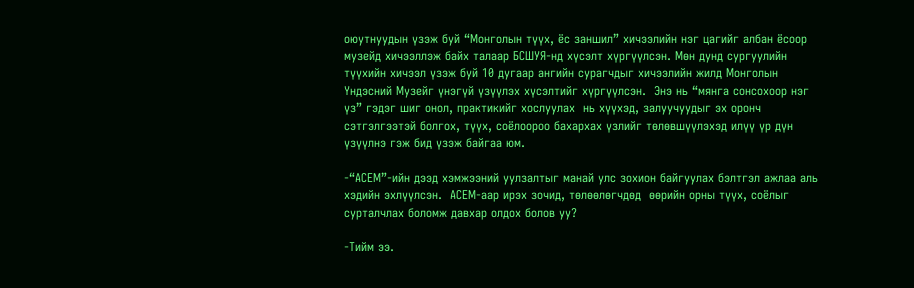оюутнуудын үзэж буй “Монголын түүх, ёс заншил” хичээлийн нэг цагийг албан ёсоор музейд хичээллэж байх талаар БСШУЯ-нд хүсэлт хүргүүлсэн. Мөн дунд сургуулийн түүхийн хичээл үзэж буй 10 дугаар ангийн сурагчдыг хичээлийн жилд Монголын Үндэсний Музейг үнэгүй үзүүлэх хүсэлтийг хүргүүлсэн.  Энэ нь “мянга сонсохоор нэг үз” гэдэг шиг онол, практикийг хослуулах  нь хүүхэд, залуучуудыг эх оронч сэтгэлгээтэй болгох, түүх, соёлоороо бахархах үзлийг төлөвшүүлэхэд илүү үр дүн үзүүлнэ гэж бид үзэж байгаа юм.

-“АСЕМ”-ийн дээд хэмжээний уулзалтыг манай улс зохион байгуулах бэлтгэл ажлаа аль хэдийн эхлүүлсэн.  АСЕМ-аар ирэх зочид, төлөөлөгчдөд  өөрийн орны түүх, соёлыг сурталчлах боломж давхар олдох болов уу?

-Тийм ээ.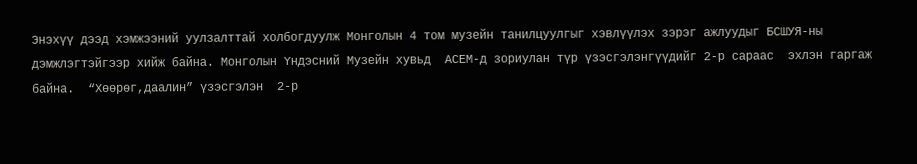Энэхүү дээд хэмжээний уулзалттай холбогдуулж Монголын 4 том музейн танилцуулгыг хэвлүүлэх зэрэг ажлуудыг БСШУЯ-ны дэмжлэгтэйгээр хийж байна. Монголын Үндэсний Музейн хувьд  АСЕМ-д зориулан түр үзэсгэлэнгүүдийг 2-р сараас  эхлэн гаргаж байна.  “Хөөрөг,даалин” үзэсгэлэн  2-р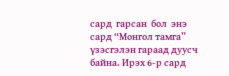сард  гарсан  бол  энэ сард “Монгол тамга” үзэсгэлэн гараад дуусч байна. Ирэх 6-р сард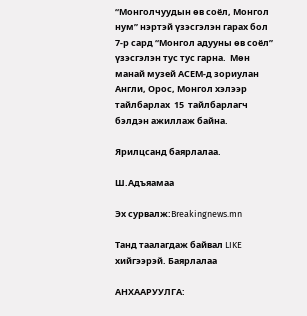“Монголчуудын өв соёл, Монгол нум” нэртэй үзэсгэлэн гарах бол 7-р сард “Монгол адууны өв соёл” үзэсгэлэн тус тус гарна.  Мөн манай музей АСЕМ-д зориулан  Англи, Орос, Монгол хэлээр тайлбарлах  15  тайлбарлагч бэлдэн ажиллаж байна.

Ярилцсанд баярлалаа.

Ш.Адъяамаа

Эх сурвалж:Breakingnews.mn

Танд таалагдаж байвал LIKE хийгээрэй. Баярлалаа

АНХААРУУЛГА: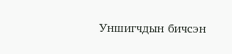Уншигчдын бичсэн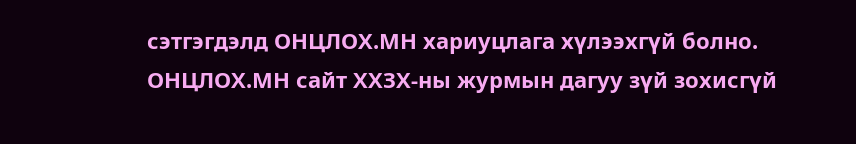сэтгэгдэлд ОНЦЛОХ.МН хариуцлага хүлээхгүй болно. ОНЦЛОХ.МН сайт ХХЗХ-ны журмын дагуу зүй зохисгүй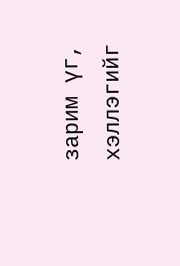зарим үг, хэллэгийг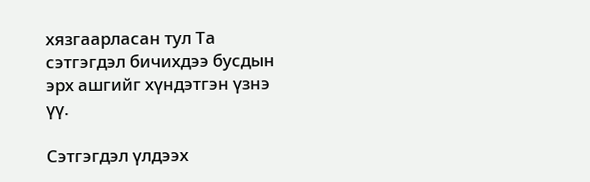хязгаарласан тул Та сэтгэгдэл бичихдээ бусдын эрх ашгийг хүндэтгэн үзнэ үү.

Сэтгэгдэл үлдээх